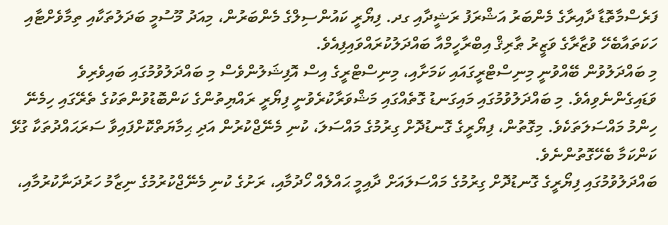ފަރެސްމާތޮޑާ ދާއިރާގެ މެންބަރު އަޝްރަފު ރަޝީދާއި ގދ. ފިޔޯރީ ކައުންސިލްގެ މެންބަރުން، މިއަދު މޫސުމީ ބަދަލުތަކާއި ތިމާވެށްޓާއި ހަކަތައާބެހޭ ވުޒާރާގެ ވަޒީރު ޠާރިޤް އިބްރާހީމްއާ ބައްދަލުކުރައްވައިފިއެވެ.
މި ބައްދަލުވުން ބޭއްވުނީ މިނިސްޓްރީގައައި ކަމަށާއި، މިނިސްޓްރީގެ އިސް އޮފިޝަލުންވެސް މި ބައްދަލުވުމުގައި ބައިވެރިވެ ވަޑައިގެންނެވިއެވެ. މި ބައްދަލުވުމުގައި މައިގަނޑު ގޮތެއްގައި މަޝްވަރާކުރެވުނީ ފިޔޯރީ ރައްޔިތުންގެ ކަންބޮޑުވުންތަކުގެ ތެރޭގައި ހިމެނޭ ހިންމު މައްސަލަތަކެވެ. މިގޮތުން، ފިޔޯރީގެ ގޮނޑުދޮށް ގިރުމުގެ މައްސަލަ، ކުނި މެނޭޖްކުރުން އަދި ޙިމާޔަތްކޮށްފައިވާ ސަރަޙައްދުތަކާ ގުޅޭ ކަންކަމާ ބެހޭގޮތުންނެވެ.
ބައްދަލުވުމުގައި ފިޔޯރީގެ ގޮނޑުދޮށް ގިރުމުގެ މައްސަލައަށް ދާއިމީ ޙައްލެއް ހޯދުމާއި، ރަށުގެ ކުނި މެނޭޖްކުރުމުގެ ނިޒާމު ހަރުދަނާކުރުމާއި،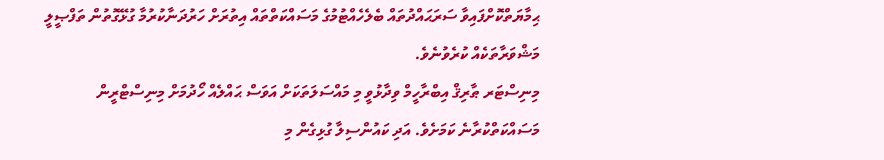ޙިމާޔަތްކޮށްފައިވާ ސަރަޙައްދުތައް ބެލެހެއްޓުމުގެ މަސައްކަތްތައް އިތުރަށް ހަރުދަނާކުރުމާ ގުޅޭގޮތުން ތަފްޞީލީ މަޝްވަރާތަކެއް ކުރެވުނެވެ.
މިނިސްޓަރ ޠާރިޤް އިބްރާހީމް ވިދާޅުވީ މި މައްސަލަތަކަށް އަވަސް ޙައްލެއް ހޯދުމަށް މިނިސްޓްރީން މަސައްކަތްކުރާނެ ކަމަށެވެ. އަދި ކައުންސިލާ ގުޅިގެން މި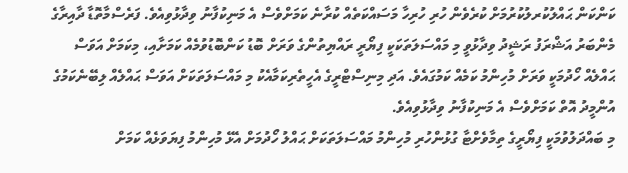ކަންކަން ޙައްލުކުރލުކުރުމަށް ކުރެވެން ހުރި ހުރިހާ މަސައްކަތެއް ކުރާނެ ކަމަށްވެސް އެ މަނިކުފާނު ވިދާޅުވިއެވެ. ފަރެސްމާތޮޑާ ދާއިރާގެ މެންބަރު އަޝްރަފު ރަޝީދު ވިދާޅުވީ މި މައްސަލަތަކަކީ ފިޔޯރީ ރައްޔިތުންގެ ވަރަށް ބޮޑު ކަންބޮޑުވުމެއް ކަމަށާއި، މިކަމަށް އަވަސް ޙައްލެއް ހޯދުމަކީ ވަރަށް މުހިންމު ކަމެއް ކަމުގައެވެ. އަދި މިނިސްޓްރީގެ އެހީތެރިކަމާއެކު މި މައްސަލަތަކަށް އަވަސް ޙައްލެއް ލިބޭނެކަމުގެ އުންމީދު އޮތް ކަމަށްވެސް އެ މަނިކުފާނު ވިދާޅުވިއެވެ.
މި ބައްދަލުވުމަކީ ފިޔޯރީގެ ތިމާވެށްޓާ ގުޅުންހުރި މުހިންމު މައްސަލަތަކަށް ޙައްލު ހޯދުމަށް އެޅޭ މުހިންމު ފިޔަވަޅެއް ކަމަށް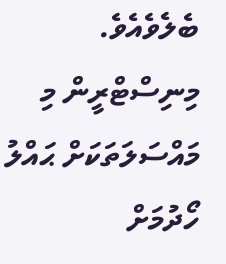ބެލެވެއެވެ. މިނިސްޓްރީން މި މައްސަލަތަކަށް ޙައްލު ހޯދުމަށް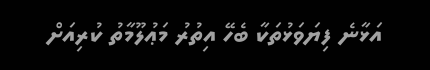އަޅާނެ ފިޔަވަޅުތަކާ ބެހޭ އިތުރު މަޢުލޫމާތު ކުރިއަށް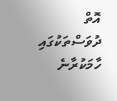އޮތް ދުވަސްތަކުގައި ހާމަކުރާނެ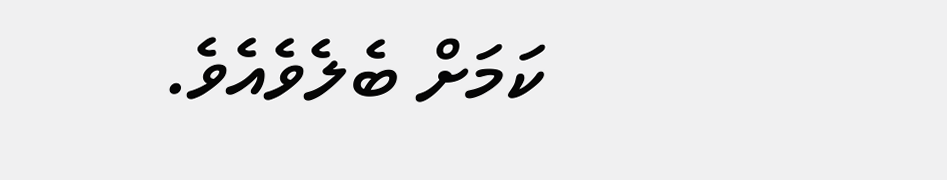ކަމަށް ބެލެވެއެވެ.